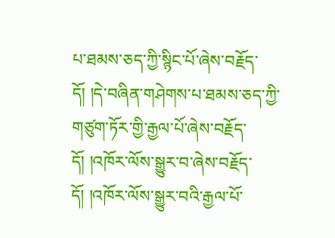པ་ཐམས་ཅད་ཀྱི་སྙིང་པོ་ཞེས་བརྗོད་དོ། །དེ་བཞིན་གཤེགས་པ་ཐམས་ཅད་ཀྱི་གཙུག་ཏོར་གྱི་རྒྱལ་པོ་ཞེས་བརྗོད་དོ། །འཁོར་ལོས་སྒྱུར་བ་ཞེས་བརྗོད་དོ། །འཁོར་ལོས་སྒྱུར་བའི་རྒྱལ་པོ་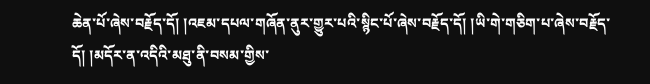ཆེན་པོ་ཞེས་བརྗོད་དོ། །འཇམ་དཔལ་གཞོན་ནུར་གྱུར་པའི་སྙིང་པོ་ཞེས་བརྗོད་དོ། །ཡི་གེ་གཅིག་པ་ཞེས་བརྗོད་དོ། །མདོར་ན་འདིའི་མཐུ་ནི་བསམ་གྱིས་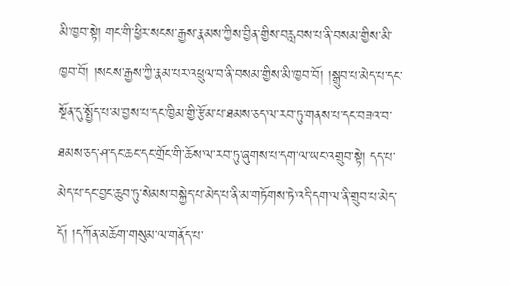མི་ཁྱབ་སྟེ། གང་གི་ཕྱིར་སངས་རྒྱས་རྣམས་ཀྱིས་བྱིན་གྱིས་བརླབས་པ་ནི་བསམ་གྱིས་མི་ཁྱབ་བོ། །སངས་རྒྱས་ཀྱི་རྣམ་པར་འཕྲུལ་བ་ནི་བསམ་གྱིས་མི་ཁྱབ་བོ། །སྒྲུབ་པ་མེད་པ་དང་སྔོན་དུ་སྤྱོད་པ་མ་བྱས་པ་དང་ཁྱིམ་གྱི་རྩོམ་པ་ཐམས་ཅད་ལ་རབ་ཏུ་གནས་པ་དང་བཟའ་བ་ཐམས་ཅད་ཤ་དང་ཆང་དང་གྲོང་གི་ཆོས་ལ་རབ་ཏུ་ཞུགས་པ་དག་ལ་ཡང་འགྲུབ་སྟེ། དད་པ་མེད་པ་དང་བྱང་ཆུབ་ཏུ་སེམས་བསྐྱེད་པ་མེད་པ་ནི་མ་གཏོགས་ཏེ་འདི་དག་ལ་ནི་གྲུབ་པ་མེད་དོ། །དཀོན་མཆོག་གསུམ་ལ་གནོད་པ་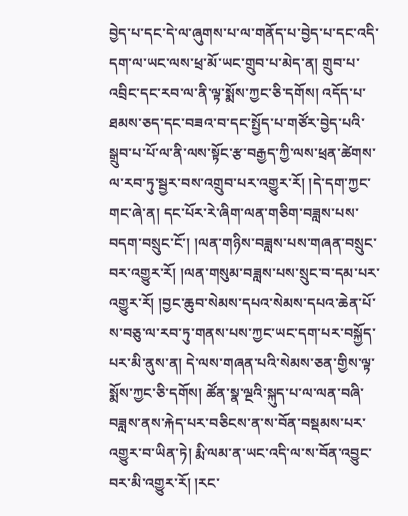བྱེད་པ་དང་དེ་ལ་ཞུགས་པ་ལ་གནོད་པ་བྱེད་པ་དང་འདི་དག་ལ་ཡང་ལས་ཕྲ་མོ་ཡང་གྲུབ་པ་མེད་ན། གྲུབ་པ་འབྲིང་དང་རབ་ལ་ནི་ལྟ་སྨོས་ཀྱང་ཅི་དགོས། འདོད་པ་ཐམས་ཅད་དང་བཟའ་བ་དང་སྤྱོད་པ་གཙོར་བྱེད་པའི་སྒྲུབ་པ་པོ་ལ་ནི་ལས་སྟོང་རྩ་བརྒྱད་ཀྱི་ལས་ཕྲན་ཚེགས་ལ་རབ་ཏུ་སྦྱར་བས་འགྲུབ་པར་འགྱུར་རོ། །དེ་དག་ཀྱང་གང་ཞེ་ན། དང་པོར་རེ་ཞིག་ལན་གཅིག་བཟླས་པས་བདག་བསྲུང་ངོ་། །ལན་གཉིས་བཟླས་པས་གཞན་བསྲུང་བར་འགྱུར་རོ། །ལན་གསུམ་བཟླས་པས་སྲུང་བ་དམ་པར་འགྱུར་རོ། །བྱང་ཆུབ་སེམས་དཔའ་སེམས་དཔའ་ཆེན་པོ་ས་བཅུ་ལ་རབ་ཏུ་གནས་པས་ཀྱང་ཡང་དག་པར་བསྐྱོད་པར་མི་ནུས་ན། དེ་ལས་གཞན་པའི་སེམས་ཅན་གྱིས་ལྟ་སྨོས་ཀྱང་ཅི་དགོས། ཚོན་སྣ་ལྔའི་སྐུད་པ་ལ་ལན་བཞི་བཟླས་ནས་རྐེད་པར་བཅིངས་ན་ས་བོན་བསྡམས་པར་འགྱུར་བ་ཡིན་ཏེ། རྨི་ལམ་ན་ཡང་འདི་ལ་ས་བོན་འབྱུང་བར་མི་འགྱུར་རོ། །རང་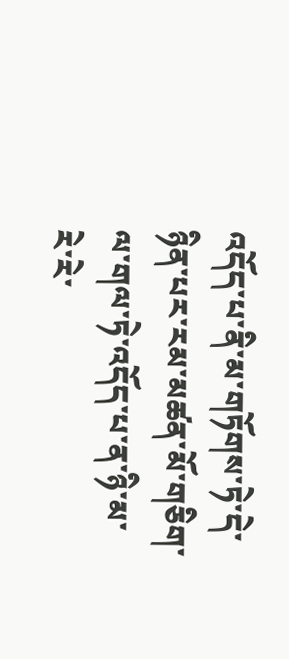འདོད་པ་ནི་མ་གཏོགས་ཏེ་དེ་ཉིན་པར་རམ་མཚན་མོ་གཅིག་ལ་གལ་ཏེ་འདོད་པ་ན་ཉི་མ་རེ་རེ་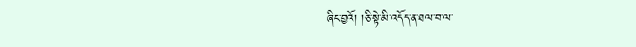ཞིང་བྱའོ། །ཅི་སྟེ་མི་འདོད་ན་ཐལ་བ་ལ་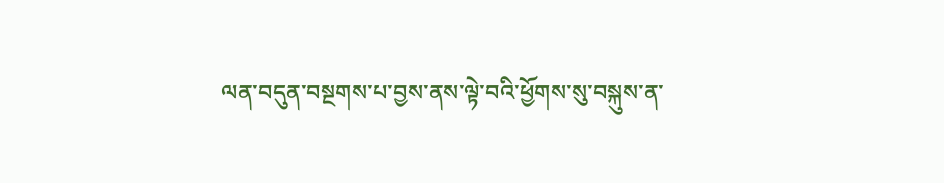ལན་བདུན་བསྔགས་པ་བྱས་ནས་ལྟེ་བའི་ཕྱོགས་སུ་བསྐུས་ན་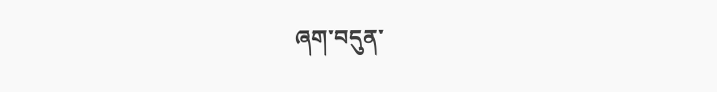ཞག་བདུན་